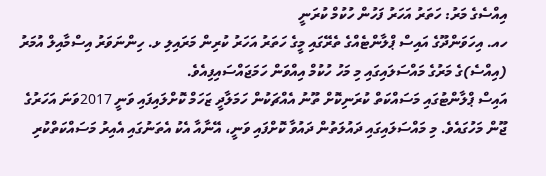އިއްސެގެ މަރު: ހަތަރު އަހަރު ފަހުން ހުކުމް ކުރަނީ
ހއ. އިހަވަންދޫގެ އައިސް ޕްލާންޓެއްގެ ތެރޭގައި މީގެ ހަތަރު އަހަރު ކުރިން މަރައިލި ޅ. ހިންނަވަރު އިސްމާއިލް އުމަރު (އިއްސެ)ގެ މަރުގެ މައްސަލައިގައި މި މަހު ހުކުމް އިއްވަން ހަމަޖައްސައިފިއެވެ.
އައިސް ޕްލާންޓުގައި މަސައްކަތް ކުރަނިކޮށް ތޫނު އެއްޗަކުން ހަމަލާދީ ޒަހަމް ކޮށްލައިފައި ވަނީ 2017ވަނަ އަހަރުގެ ޖޫން މަހުގައެވެ. މި މައްސަލައިގައި ދައުލަތުން ދައުވާ ކޮށްފައި ވަނީ، އޭނާއާ އެކު އެތަނުގައި އެއިރު މަސައްކަތްކުރި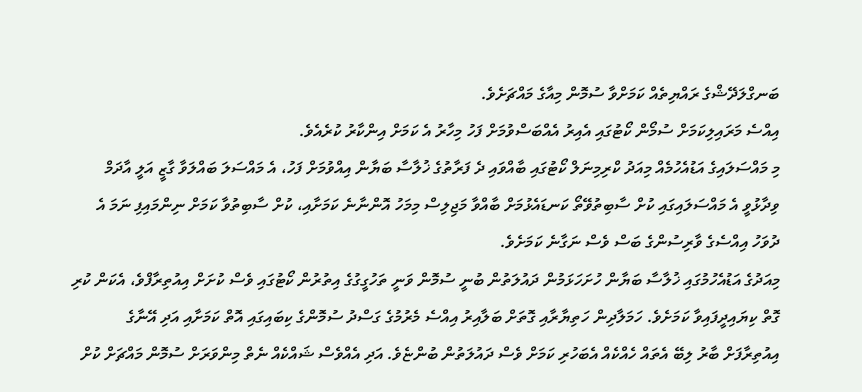ބަނގްލަދޭޝްގެ ރައްޔިތެއް ކަމަށްވާ ސުމޮން މިއާގެ މައްޗަށެވެ.
އިއްސެ މަރައިލިކަމަށް ސުމޯން ކޯޓުގައި އެއިރު އެއްބަސްވުމަށް ފަހު މިހާރު އެ ކަމަށް އިންކާރު ކުރެއެވެ.
މި މައްސަލައިގެ އަޑުއެހުމެއް މިއަދު ކްރިމިނަލް ކޯޓުގައި ބާއްވައި ދެ ފަރާތުގެ ޚުލާސާ ބަޔާން އިއްވުމަށް ފަހު، އެ މައްސަލަ ބައްލަވާ ގާޒީ އަލީ އާދަމް ވިދާޅުވީ އެ މައްސަލައިގައި ކުށް ސާބިތުވޭތޯ ކަނޑައެޅުމަށް ބާއްވާ މަޖިލިސް މިމަހު އޮންނާނެ ކަމަށާއި، ކުށް ސާބިތުވާ ކަމަށް ނިންމައިފި ނަމަ އެ ދުވަހު އިއްސެގެ ވާރިސުންގެ ބަސް ވެސް ނަގާނެ ކަމަށެވެ.
މިއަދުގެ އަޑުއެހުމުގައި ޚުލާސާ ބަޔާން ހުށަހަޅަމުން ދައުލަތުން ބުނީ ސުމޮން ވަނީ ތަހުގީގުގެ އިތުރުން ކޯޓުގައި ވެސް ކުށަށް އިއުތިރާފްވެ، އެކަން ކުރި ގޮތް ކިޔައިދީފައިވާ ކަމަށެވެ. ހަމަލާދިން ހަތިޔާރާއި ގޮތަށް ބަލާއިރު އިއްސެ މެރުމުގެ ގަސްދު ސުމޮންގެ ކިބައިގައި އޮތް ކަމަށާއި އަދި އޭނާގެ އިއުތިރާފަށް ބާރު ލިބޭ އެތައް ހެއްކެއް އެބަހުރި ކަމަށް ވެސް ދައުލަތުން ބުންޏެވެ. އަދި އެއްވެސް ޝައްކެއް ނެތް މިންވަރަށް ސުމޮން މައްޗަށް ކުށް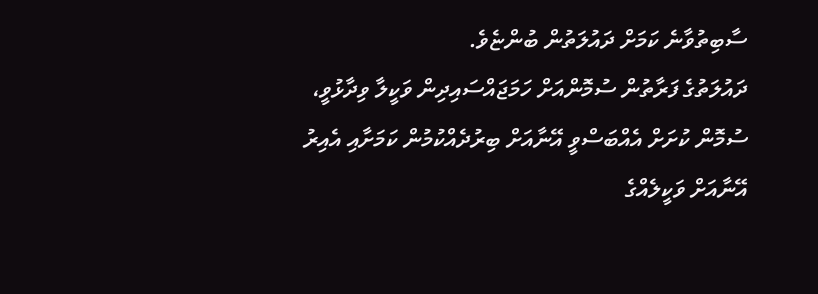ސާބިތުވާނެ ކަމަށް ދައުލަތުން ބުންޏެވެ.
ދައުލަތުގެ ފަރާތުން ސުމޮންއަށް ހަމަޖައްސައިދިން ވަކީލާ ވިދާޅުވީ، ސުމޮން ކުށަށް އެއްބަސްވީ އޭނާއަށް ބިރުދެއްކުމުން ކަމަށާއި އެއިރު އޭނާއަށް ވަކީލެއްގެ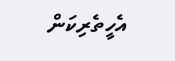އެހީތެރިކަން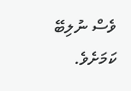ވެސް ނުލިބޭ ކަމަށެވެ.